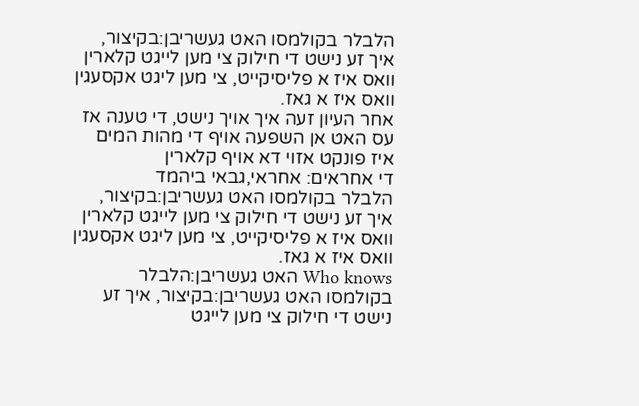הלבלר בקולמסו האט געשריבן:בקיצור, איך זע נישט די חילוק צי מען לייגט קלארין וואס איז א פליסיקייט, צי מען ליגט אקסעגין וואס איז א גאז.
אחר העיון זעה איך אויך נישט, די טענה אז עס האט אן השפעה אויף די מהות המים איז פונקט אזוי דא אויף קלארין
די אחראים: אחראי,גבאי ביהמד
הלבלר בקולמסו האט געשריבן:בקיצור, איך זע נישט די חילוק צי מען לייגט קלארין וואס איז א פליסיקייט, צי מען ליגט אקסעגין וואס איז א גאז.
Who knows האט געשריבן:הלבלר בקולמסו האט געשריבן:בקיצור, איך זע נישט די חילוק צי מען לייגט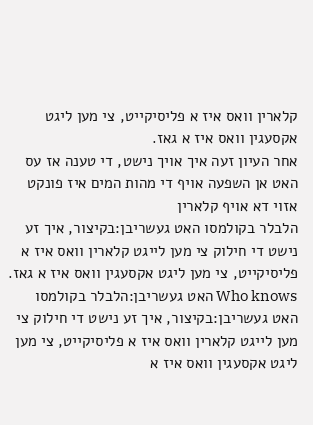קלארין וואס איז א פליסיקייט, צי מען ליגט אקסעגין וואס איז א גאז.
אחר העיון זעה איך אויך נישט, די טענה אז עס האט אן השפעה אויף די מהות המים איז פונקט אזוי דא אויף קלארין
הלבלר בקולמסו האט געשריבן:בקיצור, איך זע נישט די חילוק צי מען לייגט קלארין וואס איז א פליסיקייט, צי מען ליגט אקסעגין וואס איז א גאז.
Who knows האט געשריבן:הלבלר בקולמסו האט געשריבן:בקיצור, איך זע נישט די חילוק צי מען לייגט קלארין וואס איז א פליסיקייט, צי מען ליגט אקסעגין וואס איז א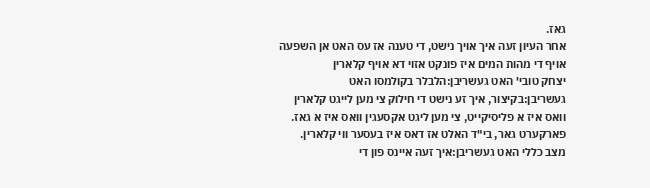גאז.
אחר העיון זעה איך אויך נישט, די טענה אז עס האט אן השפעה אויף די מהות המים איז פונקט אזוי דא אויף קלארין
יצחק טובי' האט געשריבן:הלבלר בקולמסו האט געשריבן:בקיצור, איך זע נישט די חילוק צי מען לייגט קלארין וואס איז א פליסיקייט, צי מען ליגט אקסעגין וואס איז א גאז.
פארקערט גאר, בי"ד האלט אז דאס איז בעסער ווי קלארין.
מצב כללי האט געשריבן:איך זעה איינס פון די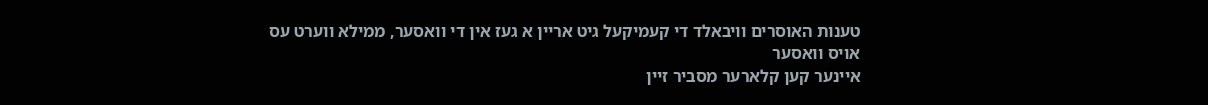טענות האוסרים וויבאלד די קעמיקעל גיט אריין א געז אין די וואסער, ממילא ווערט עס אויס וואסער
איינער קען קלארער מסביר זיין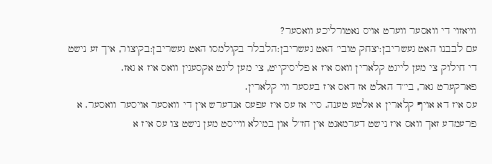וויאזוי די וואסער ווערט אויס נאטורליכע וואסער?
עם לבבנו האט געשריבן:יצחק טובי' האט געשריבן:הלבלר בקולמסו האט געשריבן:בקיצור, איך זע נישט די חילוק צי מען לייגט קלארין וואס איז א פליסיקייט, צי מען ליגט אקסעגין וואס איז א גאז.
פארקערט גאר, בי"ד האלט אז דאס איז בעסער ווי קלארין.
עס איז דא אויף קלארין א אלטע טענה. סיי אז עס איז עפעס אנדערש אין די וואסער אויסער וואסער. א פרעמדע זאך וואס איז נישט דערמאנט אין חז"ל און במילא ווייסט מען נישט צו עס איז א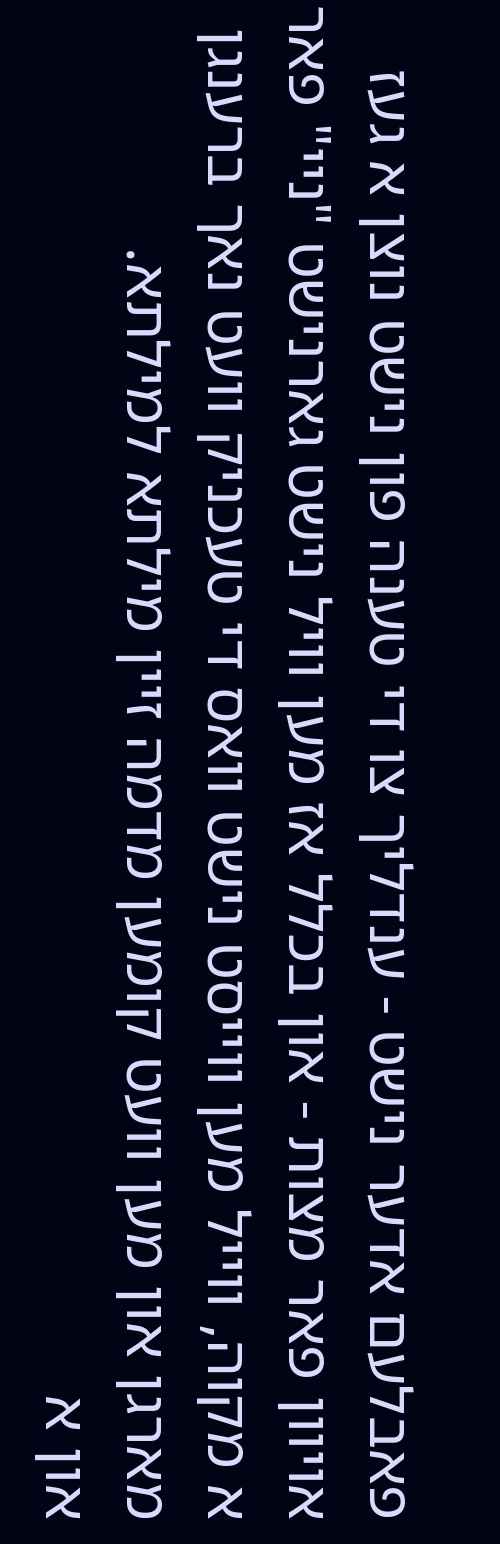פאבלעם אדער נישט - ענדליך צו די טענה פון נישט נוצן א געז אויוון פאר מצות - און בכלל אז מען וויל נישט גארנישט "ניי" פאר א מקוה, ווייל מען ווייסט נישט וואס די טעכניק וועט נאך ברענגן מארגן און מען וועט קומען מדמה זיין מילתא למילתא.
און א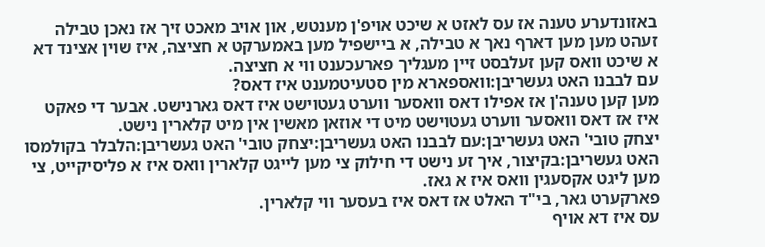באזונדערע טענה אז עס לאזט א שיכט אויפ'ן מענטש, און אויב מאכט זיך אז נאכן טבילה זעהט מען מען דארף נאך א טבילה, א ביישפיל מען באמערקט א חציצה, איז שוין אצינד דא א שיכט וואס קען זעלבסט זיין מעגליך פארעכענט ווי א חציצה.
עם לבבנו האט געשריבן:וואספארא מין סטעיטמענט איז דאס?
מען קען טענה'ן אז אפילו דאס וואסער ווערט געטוישט איז דאס גארנישט. אבער די פאקט איז אז דאס וואסער ווערט געטוישט מיט די אוזאן מאשין אין מיט קלארין נישט.
יצחק טובי' האט געשריבן:עם לבבנו האט געשריבן:יצחק טובי' האט געשריבן:הלבלר בקולמסו האט געשריבן:בקיצור, איך זע נישט די חילוק צי מען לייגט קלארין וואס איז א פליסיקייט, צי מען ליגט אקסעגין וואס איז א גאז.
פארקערט גאר, בי"ד האלט אז דאס איז בעסער ווי קלארין.
עס איז דא אויף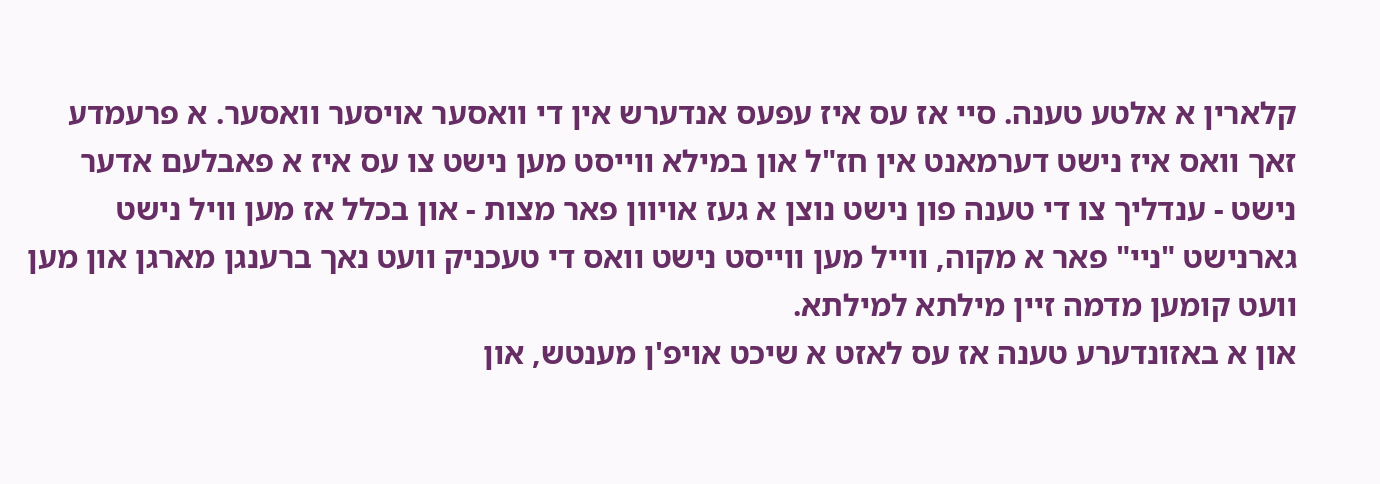קלארין א אלטע טענה. סיי אז עס איז עפעס אנדערש אין די וואסער אויסער וואסער. א פרעמדע זאך וואס איז נישט דערמאנט אין חז"ל און במילא ווייסט מען נישט צו עס איז א פאבלעם אדער נישט - ענדליך צו די טענה פון נישט נוצן א געז אויוון פאר מצות - און בכלל אז מען וויל נישט גארנישט "ניי" פאר א מקוה, ווייל מען ווייסט נישט וואס די טעכניק וועט נאך ברענגן מארגן און מען וועט קומען מדמה זיין מילתא למילתא.
און א באזונדערע טענה אז עס לאזט א שיכט אויפ'ן מענטש, און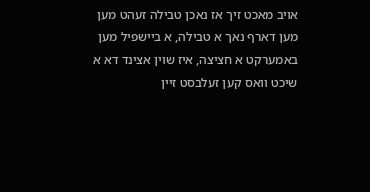אויב מאכט זיך אז נאכן טבילה זעהט מען מען דארף נאך א טבילה, א ביישפיל מען באמערקט א חציצה, איז שוין אצינד דא א שיכט וואס קען זעלבסט זיין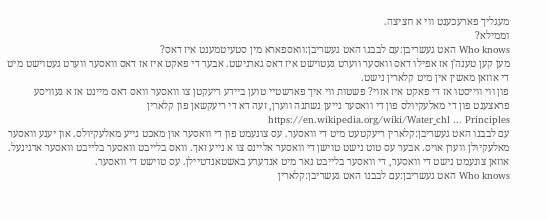מעגליך פארעכענט ווי א חציצה.
וממילא?
Who knows האט געשריבן:עם לבבנו האט געשריבן:וואספארא מין סטעיטמענט איז דאס?
מען קען טענה'ן אז אפילו דאס וואסער ווערט געטוישט איז דאס גארנישט. אבער די פאקט איז אז דאס וואסער ווערט געטוישט מיט די אוזאן מאשין אין מיט קלארין נישט.
פון ווי ווייסטו אז די פאקט איז אזוי? פשטות ווי איך פארשטיי טוען ביידע ריעקטן צו וואסער וואס דאס מיינט אז א געוויסע פראצענט פון די מאלעקיולס פון די וואסער גייען נשתנה ווערן, זעה דא די ריעקשאן פון קלארין https://en.wikipedia.org/wiki/Water_chl ... Principles
עם לבבנו האט געשריבן:קלארין ריעקטעט מיט די וואסער. עס צונעמט פון די וואסער און מאכט נייע מאלעקיולס. און יענע וואסער מאלעקיולן ווערן אויס. אבער עס טוט נישט טוישן די וואסער אליינס צו א נייע זאך. וואס בלייבט וואסער בלייבט וואסער ארגינעל.
אוזאן צונעמט נישט די וואסער, די וואסער בלייבט נאר מיט אנדערע באשטאנדטיילן. עס טוישט די וואסער.
Who knows האט געשריבן:עם לבבנו האט געשריבן:קלארין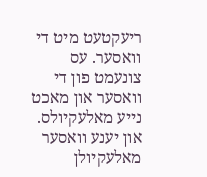ריעקטעט מיט די וואסער. עס צונעמט פון די וואסער און מאכט נייע מאלעקיולס. און יענע וואסער מאלעקיולן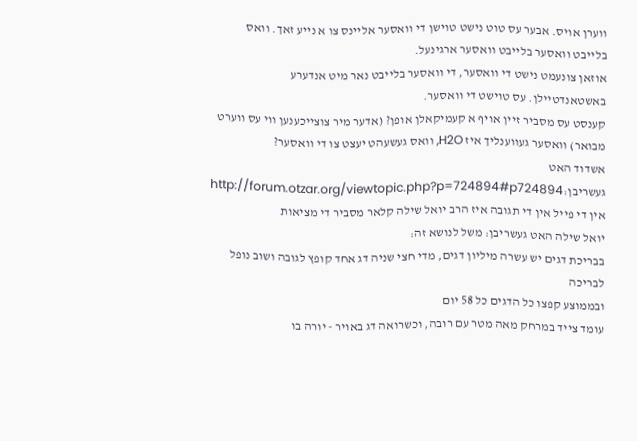ווערן אויס. אבער עס טוט נישט טוישן די וואסער אליינס צו א נייע זאך. וואס בלייבט וואסער בלייבט וואסער ארגינעל.
אוזאן צונעמט נישט די וואסער, די וואסער בלייבט נאר מיט אנדערע באשטאנדטיילן. עס טוישט די וואסער.
קענסט עס מסביר זיין אויף א קעמיקאלן אופן? (אדער מיר צוצייכענען ווי עס ווערט מבואר) וואסער געווענליך איז H2O, וואס געשעהט יעצט צו די וואסער?
אשדוד האט געשריבן:http://forum.otzar.org/viewtopic.php?p=724894#p724894
אין די פייל אין די תגובה איז הרב יואל שילה קלאר מסביר די מציאות
יואל שילה האט געשריבן: משל לנושא זה:
בבריכת דגים יש עשרה מיליון דגים, מדי חצי שניה דג אחד קופץ לגובה ושוב נופל לבריכה
ובממוצע קפצו כל הדגים כל 58 יום
עומד צייד במרחק מאה מטר עם רובה, וכשרואה דג באויר - יורה בו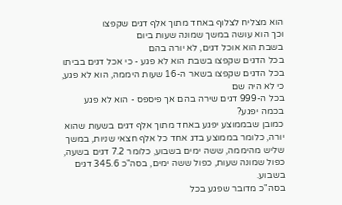הוא מצליח לצלוף באחד מתוך אלף דגים שקפצו
וכך הוא עושה במשך שמונה שעות ביום
בשבת הוא אוכל דגים, לא יורה בהם
בכל הדגים שקפצו בשבת הוא לא פגע - כי אכל דגים בביתו
בכל הדגים שקפצו בשאר ה-16 שעות היממה, הוא לא פגע, כי לא היה שם
בכל ה-999 דגים שירה בהם אך פיספס - הוא לא פגע
בכמה יפגע?
כמובן שבממוצע יפגע באחד מתוך אלף דגים בשעות שהוא יורה, כלומר בממוצע בדג אחד כל אלף חצאי שניות, במשך שליש מהיממה, ששה ימים בשבוע, כלומר 7.2 דגים בשעה, כפול שמונה שעות, כפול ששה ימים, בסה"כ 345.6 דגים בשבוע.
בסה"כ מדובר שפגע בכל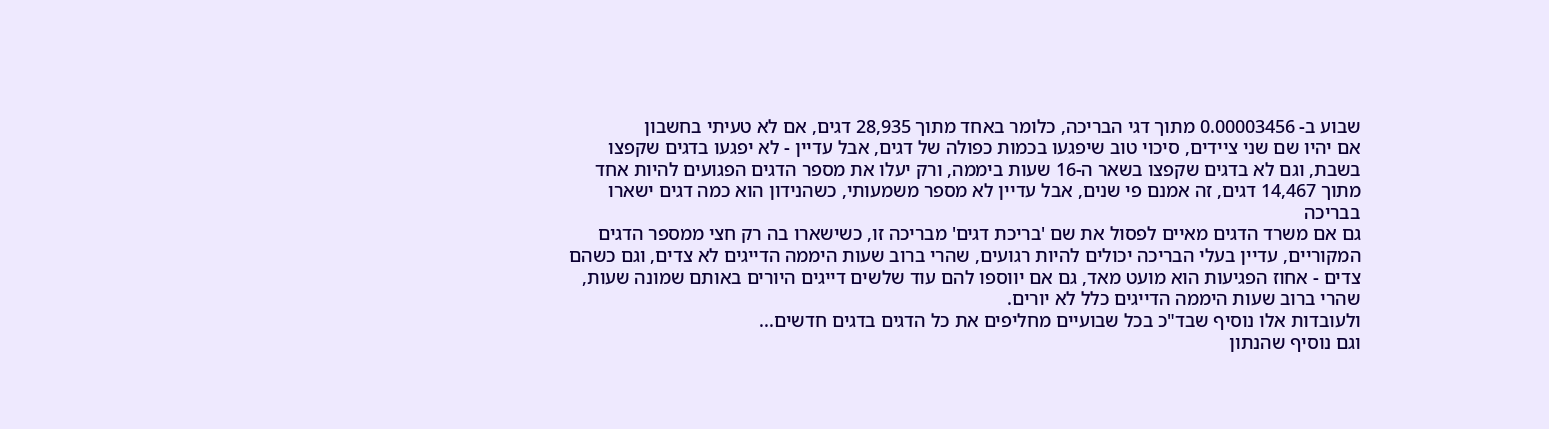שבוע ב- 0.00003456 מתוך דגי הבריכה, כלומר באחד מתוך 28,935 דגים, אם לא טעיתי בחשבון
אם יהיו שם שני ציידים, סיכוי טוב שיפגעו בכמות כפולה של דגים, אבל עדיין - לא יפגעו בדגים שקפצו בשבת, וגם לא בדגים שקפצו בשאר ה-16 שעות ביממה, ורק יעלו את מספר הדגים הפגועים להיות אחד מתוך 14,467 דגים, זה אמנם פי שנים, אבל עדיין לא מספר משמעותי, כשהנידון הוא כמה דגים ישארו בבריכה
גם אם משרד הדגים מאיים לפסול את שם 'בריכת דגים' מבריכה זו, כשישארו בה רק חצי ממספר הדגים המקוריים, עדיין בעלי הבריכה יכולים להיות רגועים, שהרי ברוב שעות היממה הדייגים לא צדים, וגם כשהם צדים - אחוז הפגיעות הוא מועט מאד, גם אם יווספו להם עוד שלשים דייגים היורים באותם שמונה שעות, שהרי ברוב שעות היממה הדייגים כלל לא יורים.
ולעובדות אלו נוסיף שבד"כ בכל שבועיים מחליפים את כל הדגים בדגים חדשים...
וגם נוסיף שהנתון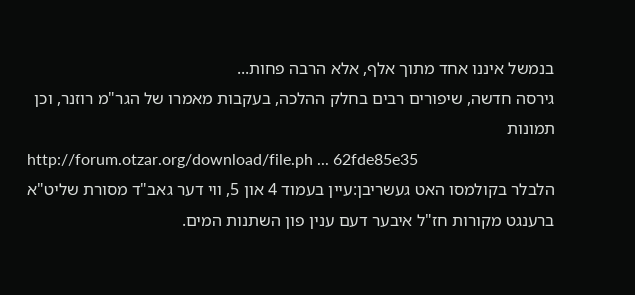בנמשל איננו אחד מתוך אלף, אלא הרבה פחות...
גירסה חדשה, שיפורים רבים בחלק ההלכה, בעקבות מאמרו של הגר"מ רוזנר, וכן תמונות
http://forum.otzar.org/download/file.ph ... 62fde85e35
הלבלר בקולמסו האט געשריבן:עיין בעמוד 4 און 5, ווי דער גאב"ד מסורת שליט"א ברענגט מקורות חז"ל איבער דעם ענין פון השתנות המים.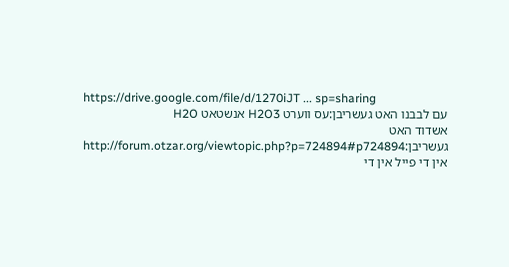https://drive.google.com/file/d/1270iJT ... sp=sharing
עם לבבנו האט געשריבן:עס ווערט H2O3 אנשטאט H2O
אשדוד האט געשריבן:http://forum.otzar.org/viewtopic.php?p=724894#p724894
אין די פייל אין די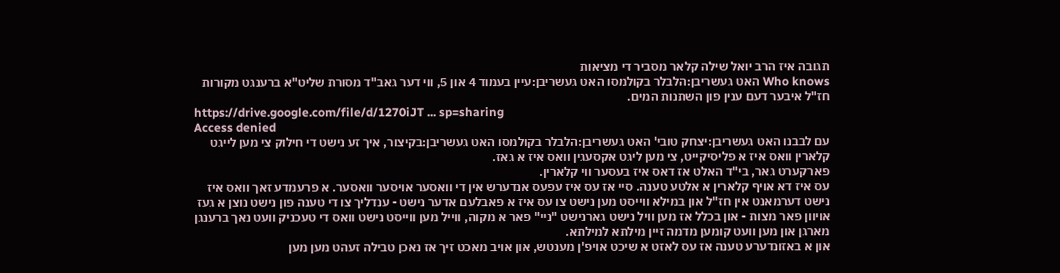תגובה איז הרב יואל שילה קלאר מסביר די מציאות
Who knows האט געשריבן:הלבלר בקולמסו האט געשריבן:עיין בעמוד 4 און 5, ווי דער גאב"ד מסורת שליט"א ברענגט מקורות חז"ל איבער דעם ענין פון השתנות המים.
https://drive.google.com/file/d/1270iJT ... sp=sharing
Access denied
עם לבבנו האט געשריבן:יצחק טובי' האט געשריבן:הלבלר בקולמסו האט געשריבן:בקיצור, איך זע נישט די חילוק צי מען לייגט קלארין וואס איז א פליסיקייט, צי מען ליגט אקסעגין וואס איז א גאז.
פארקערט גאר, בי"ד האלט אז דאס איז בעסער ווי קלארין.
עס איז דא אויף קלארין א אלטע טענה. סיי אז עס איז עפעס אנדערש אין די וואסער אויסער וואסער. א פרעמדע זאך וואס איז נישט דערמאנט אין חז"ל און במילא ווייסט מען נישט צו עס איז א פאבלעם אדער נישט - ענדליך צו די טענה פון נישט נוצן א געז אויוון פאר מצות - און בכלל אז מען וויל נישט גארנישט "ניי" פאר א מקוה, ווייל מען ווייסט נישט וואס די טעכניק וועט נאך ברענגן מארגן און מען וועט קומען מדמה זיין מילתא למילתא.
און א באזונדערע טענה אז עס לאזט א שיכט אויפ'ן מענטש, און אויב מאכט זיך אז נאכן טבילה זעהט מען מען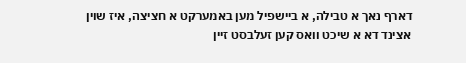דארף נאך א טבילה, א ביישפיל מען באמערקט א חציצה, איז שוין אצינד דא א שיכט וואס קען זעלבסט זיין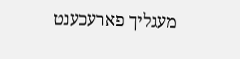מעגליך פארעכענט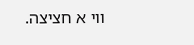ווי א חציצה.